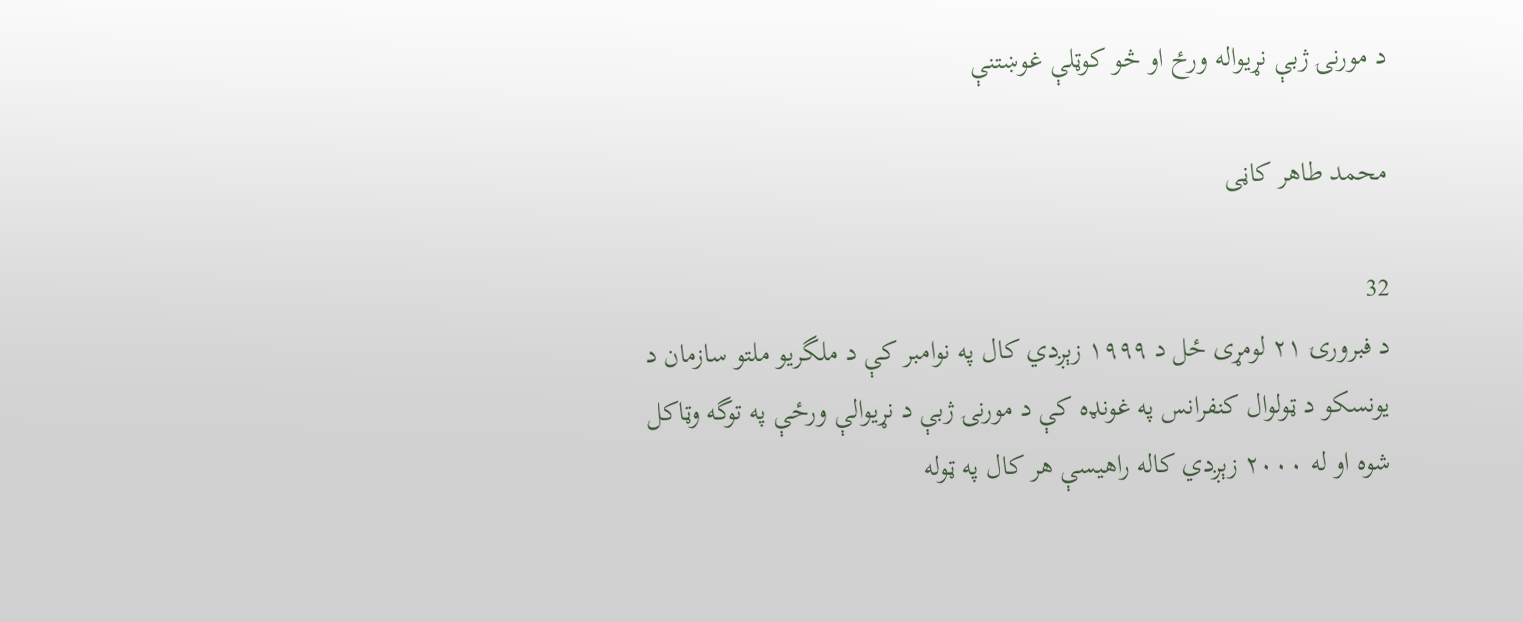د مورنۍ ژبې نړيواله ورځ او څو کوټلې غوښتنې

محمد طاهر کاڼی

32
د فبرورۍ ۲۱ لومړی ځل د ۱۹۹۹ زېږدي کال په نوامبر کې د ملگريو ملتو سازمان د یونسکو د ټولوال کنفرانس په غونډه کې د مورنۍ ژبې د نړيوالې ورځې په توگه وټاکل شوه او له ۲۰۰۰ زېږدي کاله راهيسې هر کال په ټوله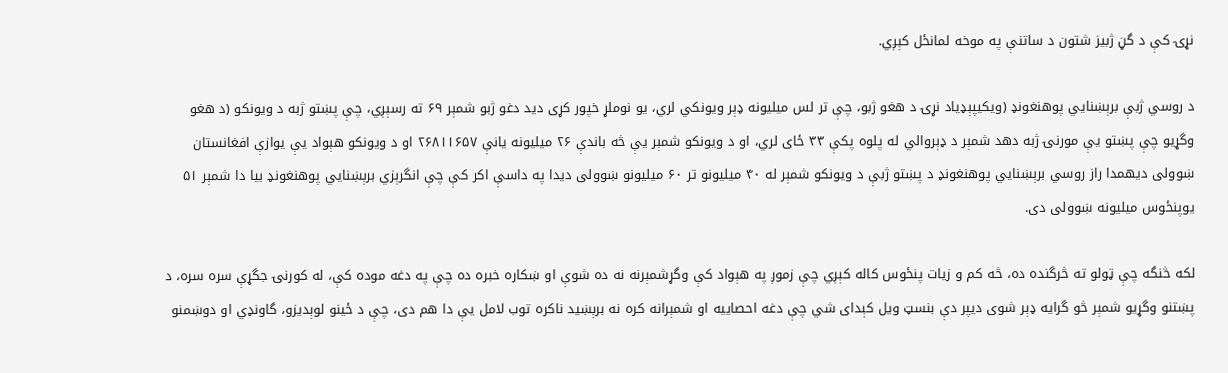نړۍ کې د گڼ ژبيز شتون د ساتنې په موخه لمانځل کېږي.

د روسي ژبې برېښنايي پوهنغونډ (ويکيپېډياد نړۍ د هغو ژبو، چې تر لس ميليونه ډېر ویونکي لري، یو نوملړ خپور کړی دید دغو ژبو شمېر ۶۹ ته رسېږي، چې پښتو ژبه د ویونکو (د هغو وگړيو چې پښتو يې مورنۍ ژبه دهد شمېر د ډېروالي له پلوه پکې ۳۳ ځای لري، او د ويونکو شمېر يې څه باندې ۲۶ ميلیونه يانې ۲۶۸۱۱۶۵۷ او د ويونکو هېواد يې يوازې افغانستان ښوولی دیهمدا راز روسي برېښنايي پوهنغونډ د پښتو ژبې د ویونکو شمېر له ۴۰ ميلیونو تر ۶۰ ميلیونو ښوولی دیدا په داسې اکر کې چې انگرېزي برېښنايي پوهنغونډ بیا دا شمېر ۵۱ يوپنځوس ميلیونه ښوولی دی.

لکه څنگه چې ټولو ته څرگنده ده، څه کم و زيات پنځوس کاله کېږي چې زموږ په هېواد کې وگړشمېرنه نه ده شوې او ښکاره خبره ده چې په دغه موده کې، له کورنۍ جگړې سره سره، د پښتنو وگړیو شمېر څو گرایه ډېر شوی دیپر دې بنسټ ويل کېدای شي چې دغه احصاييه او شمېرانه کره نه برېښيد ناکره توب لامل يې دا هم دی، چې د ځينو لوېديزو، گاونډي او دوښمنو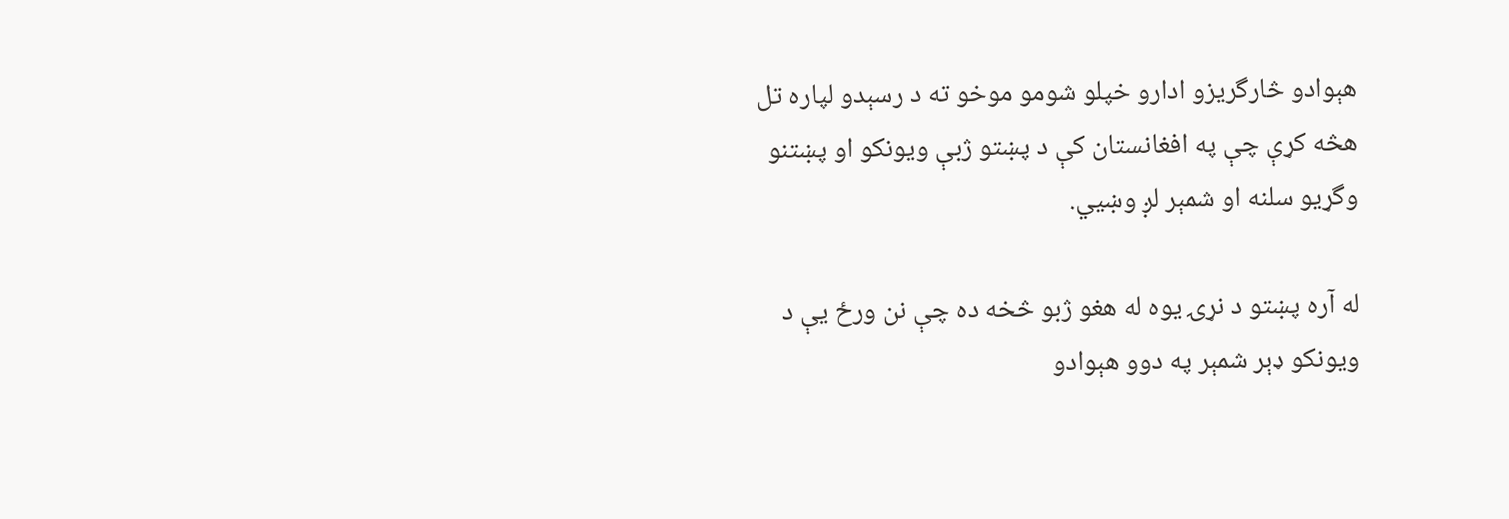هېوادو څارگريزو ادارو خپلو شومو موخو ته د رسېدو لپاره تل هڅه کړې چې په افغانستان کې د پښتو ژبې ويونکو او پښتنو وگړیو سلنه او شمېر لږ وښيي.

له آره پښتو د نړۍ یوه له هغو ژبو څخه ده چې نن ورځ يې د ويونکو ډېر شمېر په دوو هېوادو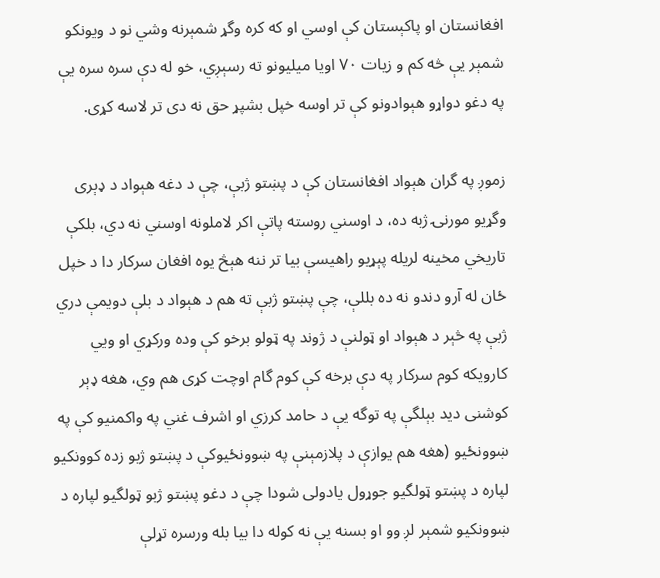افغانستان او پاکېستان کې اوسي او که کره وگړ شمېرنه وشي نو د ويونکو شمېر يې څه کم و زيات ۷۰ اويا ميلیونو ته رسېږي، خو له دې سره سره يې په دغو دواړو هېوادونو کې تر اوسه خپل بشپړ حق نه دی تر لاسه کړی.

زموږ په گران هېواد افغانستان کې د پښتو ژبې، چې د دغه هېواد د ډېری وگړيو مورنۍ ژبه ده، د اوسني روسته پاتې اکر لاملونه اوسني نه دي، بلکې تاريخي مخینه لريله پېړيو راهيسې بيا تر ننه هېڅ يوه افغان سرکار دا د خپل ځان له آرو دندو نه ده بللې، چې پښتو ژبې ته هم د هېواد د بلې دویمې دري ژبې په څېر د هېواد او ټولنې د ژوند په ټولو برخو کې وده ورکړي او ويي کارويکه کوم سرکار په دې برخه کې کوم گام اوچت کړی هم وي، هغه ډېر کوشنی دید بېلگې په توگه يې د حامد کرزي او اشرف غني په واکمنیو کې په ښوونځیو (هغه هم يوازې د پلازمېنې په ښوونځيوکې د پښتو ژبو زده کوونکيو لپاره د پښتو ټولگیو جوړول يادولی شودا چې د دغو پښتو ژبو ټولگیو لپاره د ښوونکیو شمېر لږ وو او بسنه يې نه کوله دا بيا بله ورسره تړلې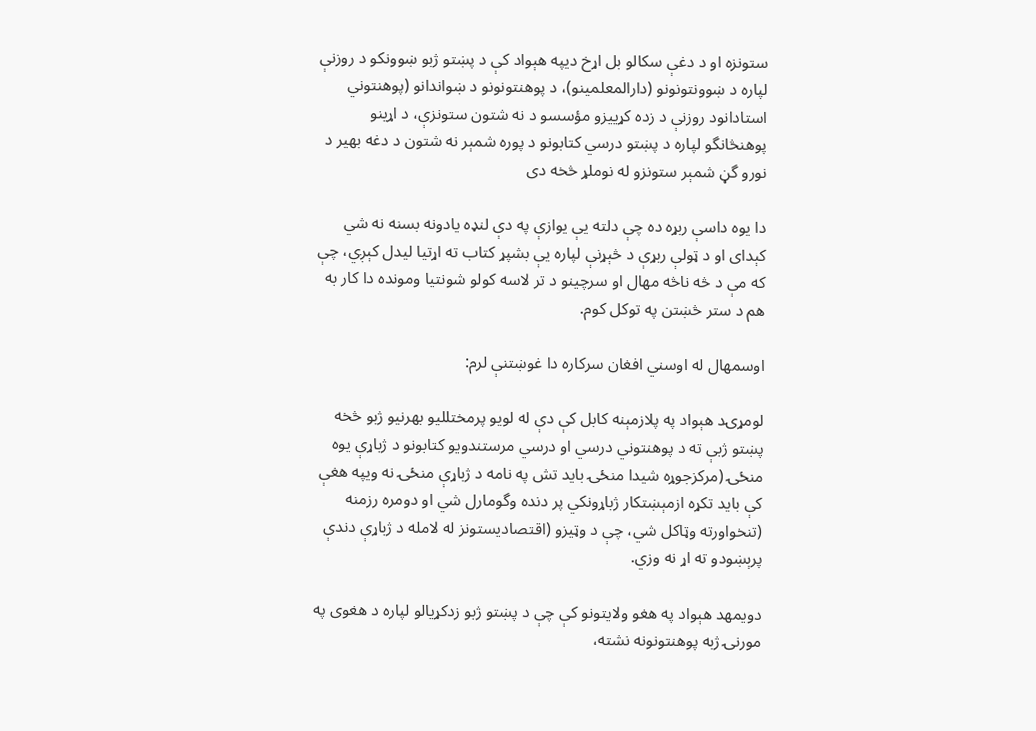ستونزه او د دغې سکالو بل اړخ دیپه هېواد کې د پښتو ژبو ښوونکو د روزنې لپاره د ښوونتونونو (دارالمعلمينو)، د پوهنتونونو د ښواندانو (پوهنتوني استادانود روزنې د زده کړييزو مؤسسو د نه شتون ستونزې، د اړینو پوهنڅانگو لپاره د پښتو درسي کتابونو د پوره شمېر نه شتون د دغه بهير د نورو گڼ شمېر ستونزو له نوملړ څخه دی

دا یوه داسې ربړه ده چې دلته يې يوازې په دې لنډه يادونه بسنه نه شي کېدای او د ټولې ربړې د څېړنې لپاره يې بشپړ کتاب ته اړتيا ليدل کېږي، چې که مې د څه ناڅه مهال او سرچینو د تر لاسه کولو شونتيا ومونده دا کار به هم د ستر څښتن په توکل کوم.

اوسمهال له اوسني افغان سرکاره دا غوښتنې لرم:

لومړۍد هېواد په پلازمېنه کابل کې دې له لويو پرمختللیو بهرنيو ژبو څخه پښتو ژبې ته د پوهنتوني درسي او درسي مرستندويو کتابونو د ژباړې يوه منځۍ (مرکزجوړه شيدا منځۍ باید تش په نامه د ژباړې منځۍ نه ويپه هغې کې بايد تکړه ازمېښتکار ژباړونکي پر دنده وگومارل شي او دومره رزمنه (تنخواورته وټاکل شي، چې د وټيزو (اقتصاديستونز له لامله د ژباړې دندې پرېښودو ته اړ نه وزي.

دويمهد هېواد په هغو ولایتونو کې چې د پښتو ژبو زدکړيالو لپاره د هغوی په مورنۍ ژبه پوهنتونونه نشته،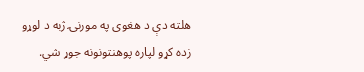هلته دې د هغوی په مورنۍ ژبه د لوړو زده کړو لپاره پوهنتونونه جوړ شي.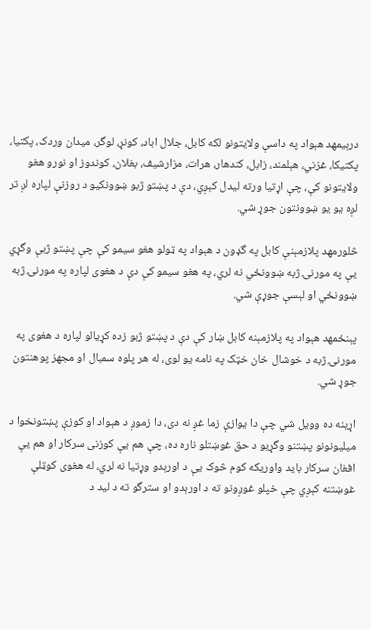درېيمهد هېواد په داسې ولایتونو لکه کابل، جلال اباد، کونړ، لوگر، ميدان وردک، پکتيا، پکتيکا، غزني، هېلمند، زابل، کندهار، هرات، مزارشيف، بغلان، کوندوز او نورو هغو ولايتونو کې، چې اړتيا ورته لیدل کېږي، دې د پښتو ژبو ښوونکيو د روزنې لپاره لږ تر لږه یو يو ښوونتون جوړ شي.

څلورمهد پلازمېنې کابل په گډون د هېواد په ټولو هغو سيمو کې چې پښتو ژبې وگړي يې په مورنۍ ژبه ښوونځي نه لري، په هغو سیمو کې دې د هغوی لپاره په مورنۍ ژبه ښوونځي او لېسې جوړې شي.

پېنځمهد هېواد په پلازمېنه کابل ښار کې دې د پښتو ژبو زده کړيالو لپاره د هغوی په مورنۍ ژبه د خوشال خان خټک په نامه يو لوی، له هر پلوه سمبال او مجهز پوهنتون جوړ شي.

اړينه ده وويل شي چې دا يوازې زما غږ نه دی، دا زموږ د هېواد او کوزې پښتونخوا د ميلیونونو پښتنو وگړيو د حق غوښتلو ناره ده، چې هم يې کوزنی سرکار او هم يې افغان سرکار بايد واوريکه کوم څوک يې د اورېدو وړتيا نه لري، له هغوی کوټلې غوښتنه کېږي چې خپلو غوږونو ته د اورېدو او سترگو ته د ليد د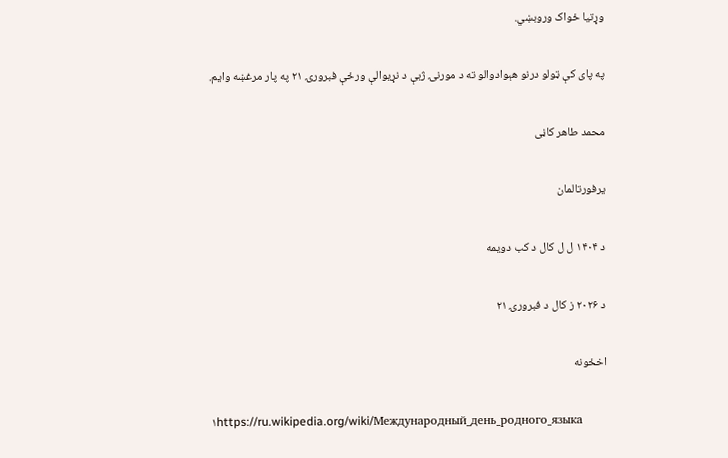وړتيا ځواک وروبښي.

په پای کې ټولو درنو هېوادوالو ته د مورنۍ ژبې د نړیوالې ورځې فبرورۍ ۲۱ په پار مرغښه وايم.

محمد طاهر کاڼی

يرفورتالمان

د ۱۴۰۴ ل ل کال د کب دويمه

د ۲۰۲۶ ز کال د فبرورۍ ۲۱

اخځونه

۱https://ru.wikipedia.org/wiki/Международный_день_родного_языка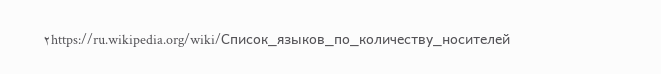۲https://ru.wikipedia.org/wiki/Список_языков_по_количеству_носителей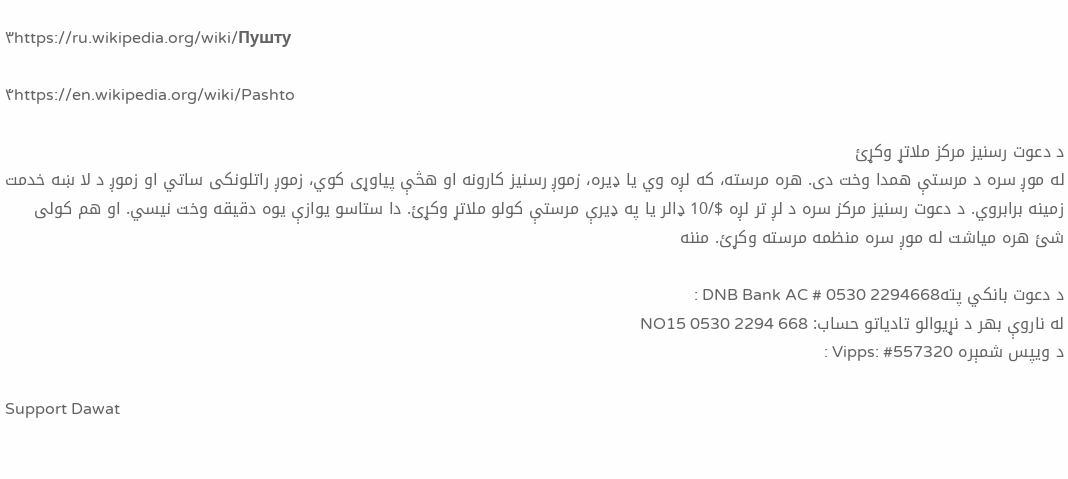۳https://ru.wikipedia.org/wiki/Пушту

۴https://en.wikipedia.org/wiki/Pashto

د دعوت رسنیز مرکز ملاتړ وکړئ
له موږ سره د مرستې همدا وخت دی. هره مرسته، که لږه وي یا ډیره، زموږ رسنیز کارونه او هڅې پیاوړی کوي، زموږ راتلونکی ساتي او زموږ د لا ښه خدمت زمینه برابروي. د دعوت رسنیز مرکز سره د لږ تر لږه $/10 ډالر یا په ډیرې مرستې کولو ملاتړ وکړئ. دا ستاسو یوازې یوه دقیقه وخت نیسي. او هم کولی شئ هره میاشت له موږ سره منظمه مرسته وکړئ. مننه

د دعوت بانکي پتهDNB Bank AC # 0530 2294668 :
له ناروې بهر د نړیوالو تادیاتو حساب: NO15 0530 2294 668
د ویپس شمېره Vipps: #557320 :

Support Dawat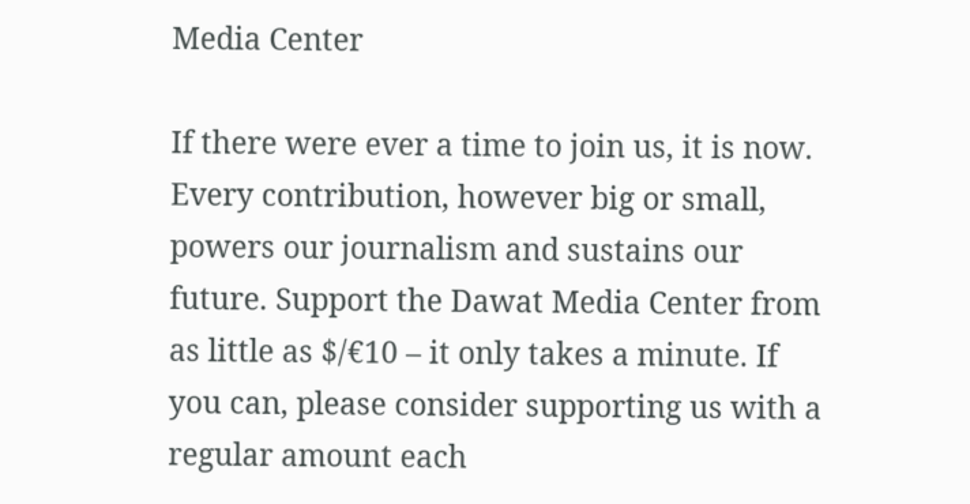Media Center

If there were ever a time to join us, it is now. Every contribution, however big or small, powers our journalism and sustains our future. Support the Dawat Media Center from as little as $/€10 – it only takes a minute. If you can, please consider supporting us with a regular amount each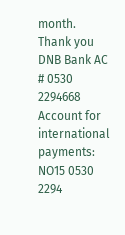month. Thank you
DNB Bank AC # 0530 2294668
Account for international payments: NO15 0530 2294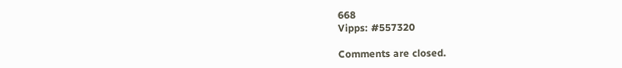668
Vipps: #557320

Comments are closed.